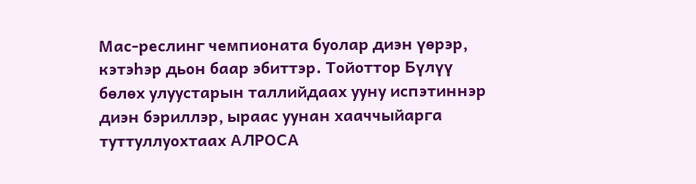Мас-реслинг чемпионата буолар диэн үөрэр, кэтэһэр дьон баар эбиттэр. Тойоттор Бүлүү бөлөх улуустарын таллийдаах ууну испэтиннэр диэн бэриллэр, ыраас уунан хааччыйарга туттуллуохтаах АЛРОСА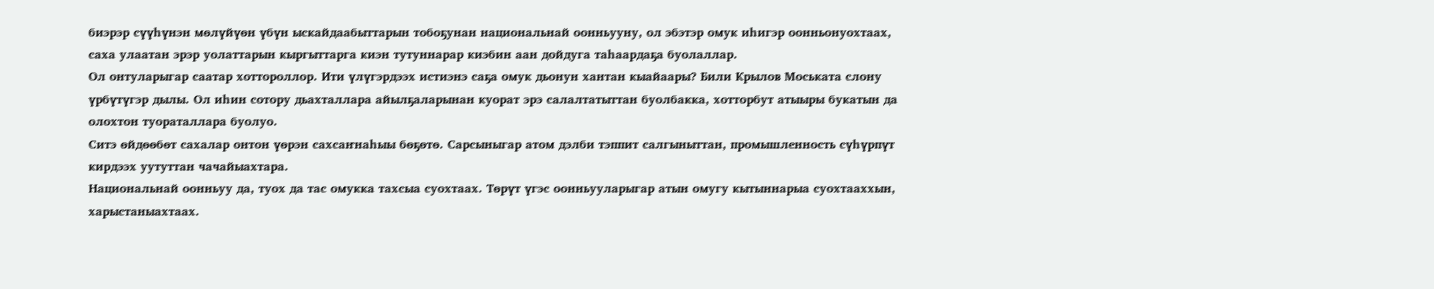биэрэр сүүһүнэн мөлүйүөн үбүн ыскайдаабыттарын тобоҕунан национальнай оонньууну, ол эбэтэр омук иһигэр оонньонуохтаах, саха улаатан эрэр уолаттарын кыргыттарга киэн тутуннарар киэбин аан дойдуга таһаардаҕа буолаллар.
Ол онтуларыгар саатар хоттороллор. Ити үлүгэрдээх истиэнэ саҕа омук дьонун хантан кыайаары? Били Крылов Моськата слону үрбүтүгэр дылы. Ол иһин сотору дьахталлара айылҕаларынан куорат эрэ салалтатыттан буолбакка, хотторбут атыыры букатын да олохтон туораталлара буолуо.
Ситэ өйдөөбөт сахалар онтон үөрэн сахсаҥнаһыы бөҕөтө. Сарсыныгар атом дэлби тэппит салгыныттан, промышленность сүһүрпүт кирдээх уутуттан чачайыахтара.
Национальнай оонньуу да, туох да тас омукка тахсыа суохтаах. Төрүт үгэс оонньууларыгар атын омугу кытыннарыа суохтааххын, харыстаныахтаах.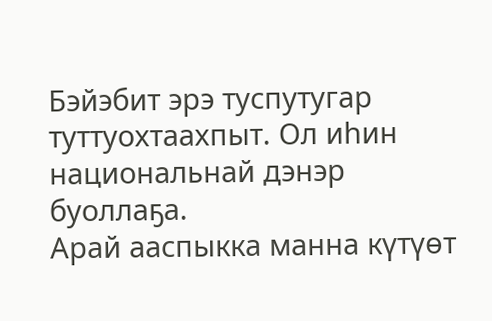Бэйэбит эрэ туспутугар туттуохтаахпыт. Ол иһин национальнай дэнэр буоллаҕа.
Арай ааспыкка манна күтүөт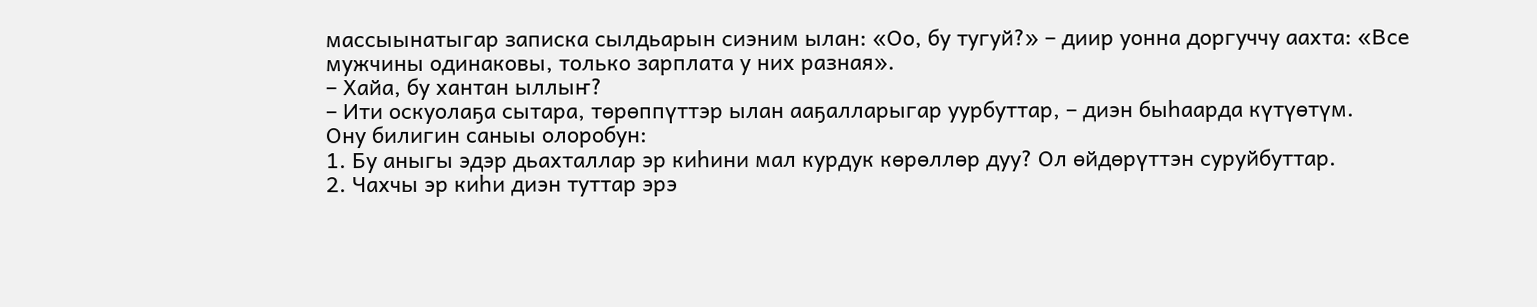массыынатыгар записка сылдьарын сиэним ылан: «Оо, бу тугуй?» – диир уонна доргуччу аахта: «Все мужчины одинаковы, только зарплата у них разная».
– Хайа, бу хантан ыллыҥ?
– Ити оскуолаҕа сытара, төрөппүттэр ылан ааҕалларыгар уурбуттар, – диэн быһаарда күтүөтүм.
Ону билигин саныы олоробун:
1. Бу аныгы эдэр дьахталлар эр киһини мал курдук көрөллөр дуу? Ол өйдөрүттэн суруйбуттар.
2. Чахчы эр киһи диэн туттар эрэ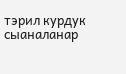тэрил курдук сыаналанар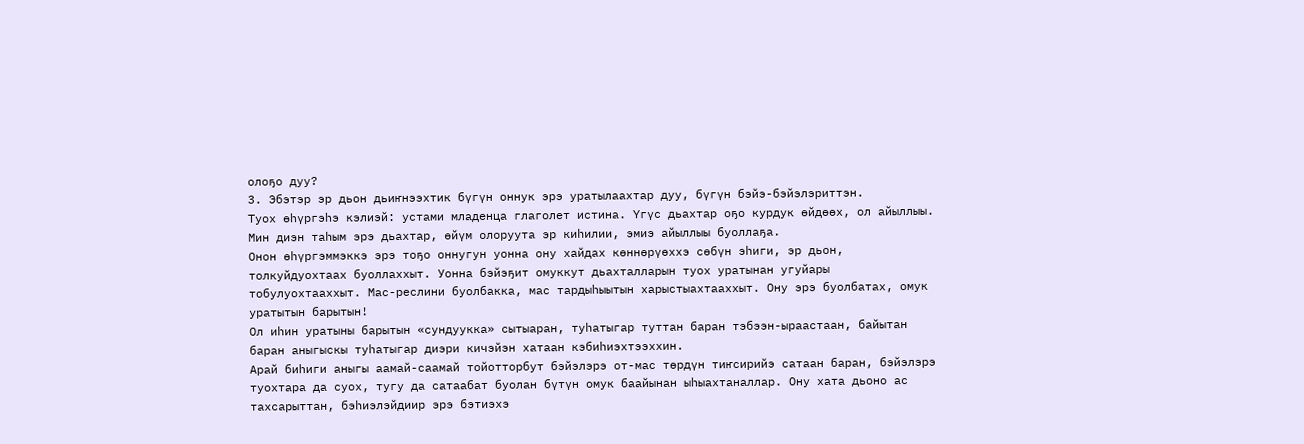олоҕо дуу?
3. Эбэтэр эр дьон дьиҥнээхтик бүгүн оннук эрэ уратылаахтар дуу, бүгүн бэйэ-бэйэлэриттэн.
Туох өһүргэһэ кэлиэй: устами младенца глаголет истина. Үгүс дьахтар оҕо курдук өйдөөх, ол айыллыы. Мин диэн таһым эрэ дьахтар, өйүм олоруута эр киһилии, эмиэ айыллыы буоллаҕа.
Онон өһүргэммэккэ эрэ тоҕо оннугун уонна ону хайдах көннөрүөххэ сөбүн эһиги, эр дьон, толкуйдуохтаах буоллаххыт. Уонна бэйэҕит омуккут дьахталларын туох уратынан угуйары тобулуохтааххыт. Мас-реслини буолбакка, мас тардыһыытын харыстыахтааххыт. Ону эрэ буолбатах, омук уратытын барытын!
Ол иһин уратыны барытын «сундуукка» сытыаран, туһатыгар туттан баран тэбээн-ыраастаан, байытан баран аныгыскы туһатыгар диэри кичэйэн хатаан кэбиһиэхтээххин.
Арай биһиги аныгы аамай-саамай тойотторбут бэйэлэрэ от-мас төрдүн тиҥсирийэ сатаан баран, бэйэлэрэ туохтара да суох, тугу да сатаабат буолан бүтүн омук баайынан ыһыахтаналлар. Ону хата дьоно ас тахсарыттан, бэһиэлэйдиир эрэ бэтиэхэ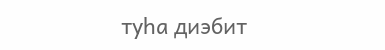туһа диэбит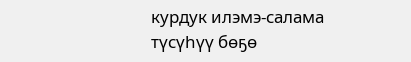курдук илэмэ-салама түсүһүү бөҕө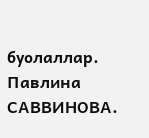буолаллар.
Павлина САВВИНОВА.